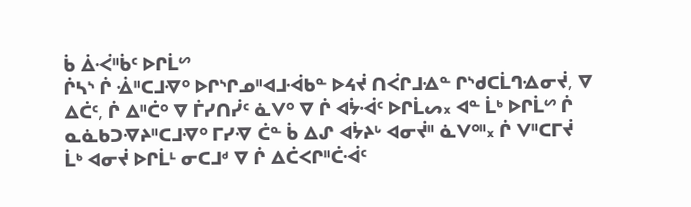ᑳ ᐄᑆᐦᑳᑦ ᐅᒋᒫᔥ
ᒌᓴᔅ ᒌ ᐐᐦᑕᒧᐌᐤ ᐅᒋᔅᒋᓄᐦᐊᒧᐙᑲᓐ ᐅᔦᔫ ᑎᐹᒋᒧᐎᓐ ᒋᔅᑯᑕᒫᒉᐎᓂᔫ, ᐁ ᐃᑖᑦ, ᒌ ᐃᐦᑖᐤ ᐁ ᒦᓯᑎᓰᑦ ᓈᐯᐤ ᐁ ᒌ ᐊᔮᐙᑦ ᐅᒋᒫᔕ᙮ ᐊᓐ ᒫᒃ ᐅᒋᒫᔥ ᒌ ᓇᓈᑲᑐᐌᔨᐦᑕᒧᐌᐤ ᒥᓯᐌ ᑖᓐ ᑳ ᐃᔑ ᐊᔮᔨᒡ ᐊᓂᔫᐦ ᓈᐯᐤᐦ᙮ ᒌ ᐯᐦᑕᒥᔫ ᒫᒃ ᐊᓂᔫ ᐅᒋᒫᒻ ᓂᑕᒧᒄ ᐁ ᒌ ᐃᑖᐸᒋᐦᑖᐙᑦ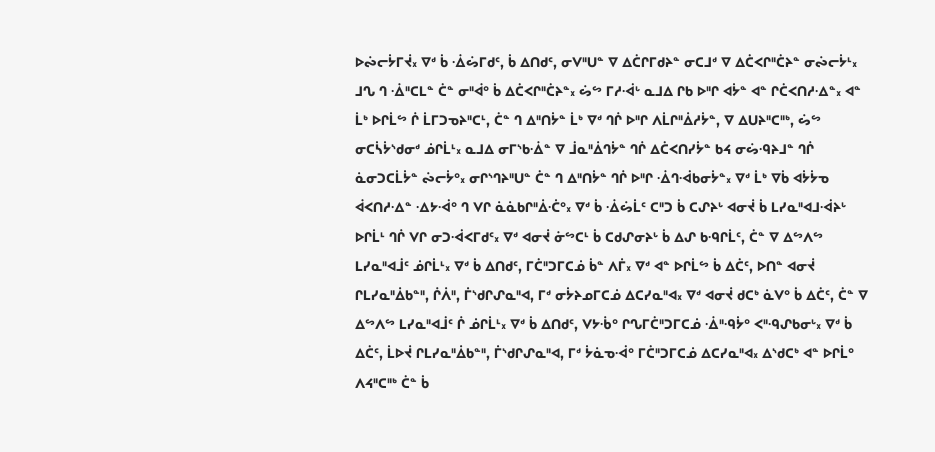ᐅᔔᓕᔮᒥᔫ᙮ ᐁᒄ ᑳ ᐐᔖᒥᑯᑦ, ᑳ ᐃᑎᑯᑦ, ᓂᐯᐦᑌᓐ ᐁ ᐃᑖᒋᒥᑯᔨᓐ ᓂᑕᒧᒄ ᐁ ᐃᑖᐸᒋᐦᑖᔨᓐ ᓂᔔᓕᔮᒻ᙮ ᒧᔐ ᒉ ᐐᐦᑕᒪᓐ ᑖᓐ ᓂᐦᐋᐤ ᑳ ᐃᑖᐸᒋᐦᑖᔨᓐ᙮ ᔖᔥ ᒥᓱᐙᒡ ᓇᒧᐃ ᒋᑲ ᐅᐦᒋ ᐊᔮᓐ ᐊᓐ ᒋᑖᐸᑎᓱᐎᓐ᙮ ᐊᓐ ᒫᒃ ᐅᒋᒫᔥ ᒌ ᒫᒥᑐᓀᔨᐦᑕᒻ, ᑖᓐ ᒉ ᐃᐦᑎᔮᓐ ᒫᒃ ᐁᒄ ᒉᒌ ᐅᐦᒋ ᐱᒫᒋᐦᐄᓱᔮᓐ, ᐁ ᐃᑌᔨᐦᑕᐦᒃ, ᔖᔥ ᓂᑕᓵᔮᔅᑯᓂᒄ ᓅᒋᒫᒻ᙮ ᓇᒧᐃ ᓂᒥᔅᑲᐐᓐ ᐁ ᒨᓇᐦᐄᒉᔮᓐ ᒉᒌ ᐃᑖᐸᑎᓯᔮᓐ ᑲᔦ ᓂᔖᑴᔨᒧᓐ ᒉᒌ ᓈᓂᑐᑕᒫᔮᓐ ᔔᓕᔮᐤ᙮ ᓂᒋᔅᒉᔨᐦᑌᓐ ᑖᓐ ᒉ ᐃᐦᑎᔮᓐ ᒉᒌ ᐅᐦᒋ ᐐᒉᐙᑲᓂᔮᓐ᙮ ᐁᒄ ᒫᒃ ᐁᑳ ᐊᔮᔮᓀ ᐋᐸᑎᓱᐎᓐ ᐎᔭᐙᐤ ᒉ ᐯᒋ ᓈᓈᑲᒋᐦᐄᑣᐤ᙮ ᐁᒄ ᑳ ᐐᔖᒫᑦ ᑕᐦᑐ ᑳ ᑕᔑᔨᒡ ᐊᓂᔫ ᑳ ᒪᓯᓇᐦᐊᒧᐙᔨᒡ ᐅᒋᒫᒻ ᒉᒌ ᐯᒋ ᓂᑐᐙᐸᒥᑯᑦ᙮ ᐁᒄ ᐊᓂᔫ ᓃᔥᑕᒻ ᑳ ᑕᑯᔑᓂᔨᒡ ᑳ ᐃᔑ ᑲᑴᒋᒫᑦ, ᑖᓐ ᐁ ᐃᔥᐱᔥ ᒪᓯᓇᐦᐊᒨᑦ ᓅᒋᒫᒻ᙮ ᐁᒄ ᑳ ᐃᑎᑯᑦ, ᒥᑖᐦᑐᒥᑕᓅ ᑳᓐ ᐱᒦ᙮ ᐁᒄ ᐊᓐ ᐅᒋᒫᔥ ᑳ ᐃᑖᑦ, ᐅᑎᓐ ᐊᓂᔫ ᒋᒪᓯᓇᐦᐄᑲᓐᐦ, ᒌᐲᐦ, ᒦᔅᑯᒋᔑᓇᐦᐊ, ᒥᒄ ᓂᔮᔨᓄᒥᑕᓅ ᐃᑕᓯᓇᐦᐊ᙮ ᐁᒄ ᐊᓂᔫ ᑯᑕᒃ ᓈᐯᐤ ᑳ ᐃᑖᑦ, ᑖᓐ ᐁ ᐃᔥᐱᔥ ᒪᓯᓇᐦᐊᒨᑦ ᒌ ᓅᒋᒫᒻ᙮ ᐁᒄ ᑳ ᐃᑎᑯᑦ, ᐯᔭᒀᐤ ᒋᔐᒥᑖᐦᑐᒥᑕᓅ ᐐᐦᑴᔮᐤ ᐸᐦᑴᔑᑲᓂᒡ᙮ ᐁᒄ ᑳ ᐃᑖᑦ, ᒫᐅᔫ ᒋᒪᓯᓇᐦᐄᑲᓐᐦ, ᒦᔅᑯᒋᔑᓇᐦᐊ, ᒥᒄ ᔮᓈᓀᐙᐤ ᒥᑖᐦᑐᒥᑕᓅ ᐃᑕᓯᓇᐦᐊ᙮ ᐃᔅᑯᑕᒃ ᐊᓐ ᐅᒋᒫᐤ ᐱᔦᐦᑕᐦᒃ ᑖᓐ ᑳ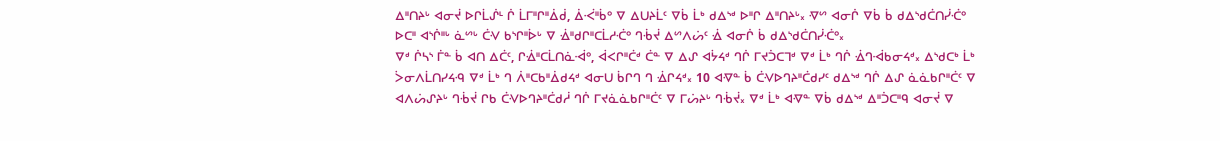ᐃᐦᑎᔨᒡ ᐊᓂᔫ ᐅᒋᒫᔒᒻ ᒌ ᒫᒥᐦᒋᐦᐄᑰ, ᐄᑆᐦᑳᐤ ᐁ ᐃᑌᔨᒫᑦ ᐁᑳ ᒫᒃ ᑯᐃᔅᒄ ᐅᐦᒋ ᐃᐦᑎᔨᒡ᙮ ᐌᔥ ᐊᓂᒌ ᐁᑳ ᑳ ᑯᐃᔅᑯᑖᑎᓰᑣᐤ ᐅᑕᐦ ᐊᔅᒌᐦᒡ ᓈᔥᒡ ᑖᐺ ᑲᔅᒋᐦᐆᒡ ᐁ ᐐᐦᑯᒋᐦᑕᒫᓱᑣᐤ ᒉᒀᔫ ᐃᔥᐱᔖᑦ ᐐ ᐊᓂᒌ ᑳ ᑯᐃᔅᑯᑖᑎᓰᑣᐤ᙮
ᐁᒄ ᒌᓴᔅ ᒦᓐ ᑳ ᐊᑎ ᐃᑖᑦ, ᒋᐐᐦᑕᒫᑎᓈᐙᐤ, ᐋᐸᒋᐦᑖᒄ ᑖᓐ ᐁ ᐃᔑ ᐊᔮᔦᒄ ᒉᒌ ᒥᔪᑑᑕᒣᒄ ᐁᒄ ᒫᒃ ᒉᒌ ᐐᒉᐙᑲᓂᔦᒄ᙮ ᐃᔅᑯᑕᒃ ᒫᒃ ᐴᓂᐱᒫᑎᓯᔦᑴ ᐁᒄ ᒫᒃ ᒉ ᐲᐦᑕᑲᐦᐄᑯᔦᒄ ᐊᓂᑌ ᑳᒋᒉ ᒉ ᐐᒋᔦᒄ᙮ 10 ᐊᐌᓐ ᑳ ᑖᐺᐅᒉᔨᐦᑖᑯᓯᑦ ᑯᐃᔅᒄ ᒉᒌ ᐃᔑ ᓈᓈᑲᒋᐦᑖᑦ ᐁ ᐊᐱᔖᔑᔨᒡ ᒉᒀᔫ ᒋᑲ ᑖᐺᐅᒉᔨᐦᑖᑯᓲ ᒉᒌ ᒥᔪᓈᓈᑲᒋᐦᑖᑦ ᐁ ᒥᔖᔨᒡ ᒉᒀᔫ᙮ ᐁᒄ ᒫᒃ ᐊᐌᓐ ᐁᑳ ᑯᐃᔅᒄ ᐃᐦᑑᑕᐦᑫ ᐊᓂᔫ ᐁ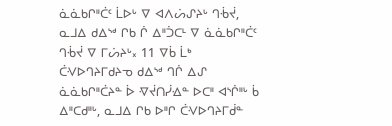ᓈᓈᑲᒋᐦᑖᑦ ᒫᐅᒡ ᐁ ᐊᐱᔖᔑᔨᒡ ᒉᒀᔫ, ᓇᒧᐃ ᑯᐃᔅᒄ ᒋᑲ ᒌ ᐃᐦᑑᑕᒻ ᐁ ᓈᓈᑲᒋᐦᑖᑦ ᒉᒀᔫ ᐁ ᒥᔖᔨᒡ᙮ 11 ᐁᑳ ᒫᒃ ᑖᐺᐅᒉᔨᒥᑯᔨᓀ ᑯᐃᔅᒄ ᒉᒌ ᐃᔑ ᓈᓈᑲᒋᐦᑖᔨᓐ ᐆ ᐌᔫᑎᓰᐎᓐ ᐅᑕᐦ ᐊᔅᒌᐦᒡ ᑳ ᐃᐦᑕᑯᐦᒡ, ᓇᒧᐃ ᒋᑲ ᐅᐦᒋ ᑖᐺᐅᒉᔨᒥᑰᓐ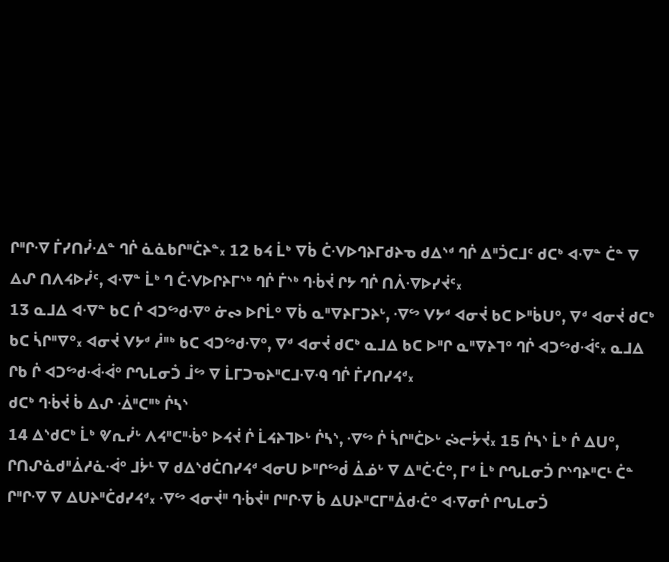ᒋᐦᒋᐌ ᒦᓯᑎᓰᐎᓐ ᒉᒌ ᓈᓈᑲᒋᐦᑖᔨᓐ᙮ 12 ᑲᔦ ᒫᒃ ᐁᑳ ᑖᐺᐅᒉᔨᒥᑯᔨᓀ ᑯᐃᔅᒄ ᒉᒌ ᐃᐦᑑᑕᒧᑦ ᑯᑕᒃ ᐊᐌᓐ ᑖᓐ ᐁ ᐃᔑ ᑎᐱᔦᐅᓰᑦ, ᐊᐌᓐ ᒫᒃ ᒉ ᑖᐺᐅᒋᔨᒥᔅᒃ ᒉᒌ ᒦᔅᒃ ᒉᒀᔫ ᒋᔭ ᒉᒌ ᑎᐲᐌᐅᓯᔫᑦ᙮
13 ᓇᒧᐃ ᐊᐌᓐ ᑲᑕ ᒌ ᐊᑐᔥᑯᐌᐤ ᓃᔓ ᐅᒋᒫᐤ ᐁᑳ ᓇᐦᐁᔨᒥᑐᔨᒡ, ᐌᔥ ᐯᔭᒄ ᐊᓂᔫ ᑲᑕ ᐅᐦᑳᑌᐤ, ᐁᒄ ᐊᓂᔫ ᑯᑕᒃ ᑲᑕ ᓵᒋᐦᐁᐤ᙮ ᐊᓂᔫ ᐯᔭᒄ ᓲᐦᒃ ᑲᑕ ᐊᑐᔥᑯᐌᐤ, ᐁᒄ ᐊᓂᔫ ᑯᑕᒃ ᓇᒧᐃ ᑲᑕ ᐅᐦᒋ ᓇᐦᐁᔨᒣᐤ ᒉᒌ ᐊᑐᔥᑯᐙᑦ᙮ ᓇᒧᐃ ᒋᑲ ᒌ ᐊᑐᔥᑯᐙᐙᐤ ᒋᔐᒪᓂᑑ ᒨᔥ ᐁ ᒫᒥᑐᓀᔨᐦᑕᒧᐌᑴ ᒉᒌ ᒦᓯᑎᓯᔦᒄ᙮
ᑯᑕᒃ ᒉᒀᔫ ᑳ ᐃᔑ ᐐᐦᑕᐦᒃ ᒌᓴᔅ
14 ᐃᔅᑯᑕᒃ ᒫᒃ ᕓᕆᓰᒡ ᐱᔦᐦᑕᐦᒀᐤ ᐅᔦᔫ ᒌ ᒫᔦᔨᒣᐅᒡ ᒌᓴᔅ, ᐌᔥ ᒌ ᓵᒋᐦᑖᐅᒡ ᔔᓕᔮᔫ᙮ 15 ᒌᓴᔅ ᒫᒃ ᒌ ᐃᑌᐤ, ᒋᑎᔑᓈᑯᐦᐄᓱᓈᐙᐤ ᒧᔮᒻ ᐁ ᑯᐃᔅᑯᑖᑎᓯᔦᒄ ᐊᓂᑌ ᐅᐦᒋᔥᑰ ᐄᓅᒡ ᐁ ᐃᐦᑖᑣᐤ, ᒥᒄ ᒫᒃ ᒋᔐᒪᓂᑑ ᒋᔅᒉᔨᐦᑕᒻ ᑖᓐ ᒋᐦᒋᐌ ᐁ ᐃᑌᔨᐦᑖᑯᓯᔦᒄ᙮ ᐌᔥ ᐊᓂᔫᐦ ᒉᒀᔫᐦ ᒋᐦᒋᐌ ᑳ ᐃᑌᔨᐦᑕᒥᐦᐄᑯᑣᐤ ᐊᐌᓂᒌ ᒋᔐᒪᓂᑑ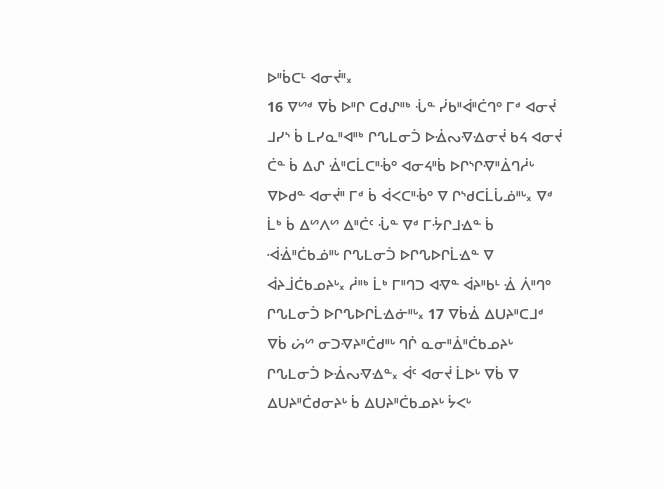ᐅᐦᑳᑕᒻ ᐊᓂᔫᐦ᙮
16 ᐁᔥᒄ ᐁᑳ ᐅᐦᒋ ᑕᑯᔑᐦᒃ ᒞᓐ ᓰᑲᐦᐋᐦᑖᒉᐤ ᒥᒄ ᐊᓂᔫ ᒧᓯᔅ ᑳ ᒪᓯᓇᐦᐊᐦᒃ ᒋᔐᒪᓂᑑ ᐅᐐᔓᐌᐎᓂᔫ ᑲᔦ ᐊᓂᔫ ᑖᓐ ᑳ ᐃᔑ ᐐᐦᑕᒫᑕᐦᒀᐤ ᐊᓂᔦᐦᑳ ᐅᒋᔅᒋᐌᐦᐄᒉᓲᒡ ᐁᐅᑯᓐ ᐊᓂᔫᐦ ᒥᒄ ᑳ ᐋᐸᑕᐦᒀᐤ ᐁ ᒋᔅᑯᑕᒫᒑᓅᐦᒡ᙮ ᐁᒄ ᒫᒃ ᑳ ᐃᔥᐱᔥ ᐃᐦᑖᑦ ᒞᓐ ᐁᒄ ᒥᔻᒋᒧᐎᓐ ᑳ ᐙᐐᐦᑖᑲᓅᐦᒡ ᒋᔐᒪᓂᑑ ᐅᒋᔐᐅᒋᒫᐎᓐ ᐁ ᐋᔨᒨᑖᑲᓄᔨᒡ᙮ ᓲᐦᒃ ᒫᒃ ᒥᐦᒉᑐ ᐊᐌᓐ ᐋᔨᐦᑲᒻ ᐐ ᐲᐦᒉᐤ ᒋᔐᒪᓂᑑ ᐅᒋᔐᐅᒋᒫᐎᓃᐦᒡ᙮ 17 ᐁᑳᐐ ᐃᑌᔨᐦᑕᒧᒄ ᐁᑳ ᔖᔥ ᓂᑐᐌᔨᐦᑖᑯᐦᒡ ᒉᒌ ᓇᓂᐦᐄᐦᑖᑲᓄᔨᒡ ᒋᔐᒪᓂᑑ ᐅᐐᔓᐌᐎᓐ᙮ ᐋᑦ ᐊᓂᔫ ᒫᐅᒡ ᐁᑳ ᐁ ᐃᑌᔨᐦᑖᑯᓂᔨᒡ ᑳ ᐃᑌᔨᐦᑖᑲᓄᔨᒡ ᔮᐸᒡ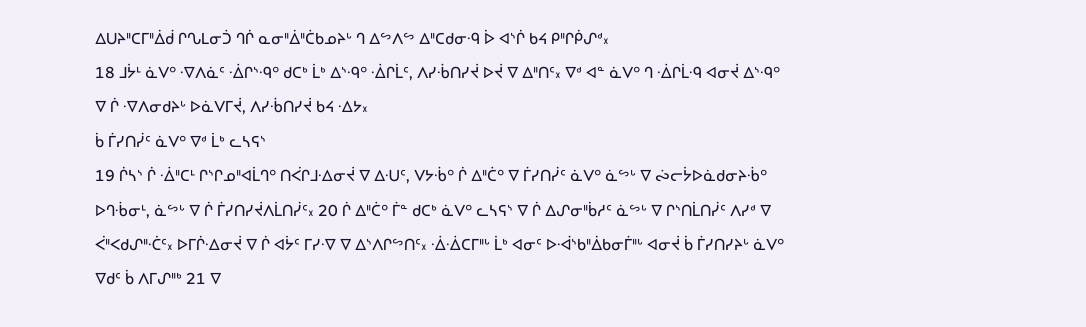ᐃᑌᔨᐦᑕᒥᐦᐄᑰ ᒋᔐᒪᓂᑑ ᒉᒌ ᓇᓂᐦᐄᐦᑖᑲᓄᔨᒡ ᒉ ᐃᔥᐱᔥ ᐃᐦᑕᑯᓂᑴ ᐆ ᐊᔅᒌ ᑲᔦ ᑭᐦᒋᑮᔑᒄ᙮
18 ᒧᔮᒻ ᓈᐯᐤ ᐌᐱᓈᑦ ᐐᒋᔅᑴᐤ ᑯᑕᒃ ᒫᒃ ᐃᔅᑴᐤ ᐐᒋᒫᑦ, ᐱᓯᒀᑎᓯᔫ ᐅᔫ ᐁ ᐃᐦᑎᑦ᙮ ᐁᒄ ᐊᓐ ᓈᐯᐤ ᒉ ᐐᒋᒫᑴ ᐊᓂᔫ ᐃᔅᑴᐤ ᐁ ᒌ ᐌᐱᓂᑯᔨᒡ ᐅᓈᐯᒥᔫ, ᐱᓯᒀᑎᓯᔫ ᑲᔦ ᐎᔭ᙮
ᑳ ᒦᓯᑎᓰᑦ ᓈᐯᐤ ᐁᒄ ᒫᒃ ᓚᓴᕋᔅ
19 ᒌᓴᔅ ᒌ ᐐᐦᑕᒻ ᒋᔅᒋᓄᐦᐊᒫᒉᐤ ᑎᐹᒋᒧᐎᓂᔫ ᐁ ᐃᑗᑦ, ᐯᔭᒀᐤ ᒌ ᐃᐦᑖᐤ ᐁ ᒦᓯᑎᓰᑦ ᓈᐯᐤ ᓈᔥᒡ ᐁ ᔔᓕᔮᐅᓈᑯᓂᔨᒀᐤ ᐅᒉᒀᓂᒻ, ᓈᔥᒡ ᐁ ᒌ ᒦᓯᑎᓯᔫᐱᒫᑎᓰᑦ᙮ 20 ᒌ ᐃᐦᑖᐤ ᒦᓐ ᑯᑕᒃ ᓈᐯᐤ ᓚᓴᕋᔅ ᐁ ᒌ ᐃᔑᓂᐦᑳᓱᑦ ᓈᔥᒡ ᐁ ᒋᔅᑎᒫᑎᓰᑦ ᐱᓯᒄ ᐁ ᐹᐦᐸᑯᔑᐦᑣᑦ᙮ ᐅᒥᒌᐎᓂᔫ ᐁ ᒌ ᐊᔮᑦ ᒥᓯᐌ ᐁ ᐃᔅᐱᒋᔥᑎᑦ᙮ ᐐᐐᑕᒥᐦᒡ ᒫᒃ ᐊᓂᑦ ᐅᐙᔅᑲᐦᐄᑲᓂᒦᐦᒡ ᐊᓂᔫ ᑳ ᒦᓯᑎᓯᔨᒡ ᓈᐯᐤ ᐁᑯᑦ ᑳ ᐱᒥᔑᐦᒃ 21 ᐁ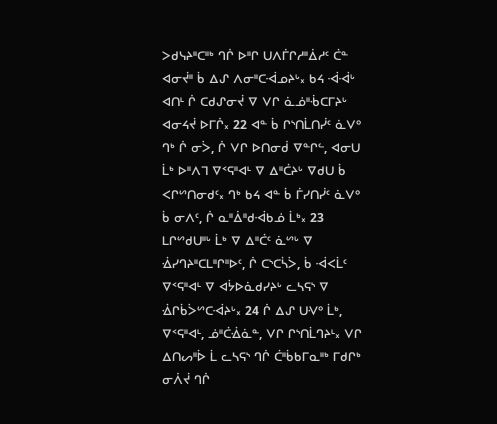ᐳᑯᓭᔨᐦᑕᐦᒃ ᒉᒌ ᐅᐦᒋ ᑌᐱᒦᒋᓱᐦᐄᓱᑦ ᑖᓐ ᐊᓂᔫᐦ ᑳ ᐃᔑ ᐱᓂᐦᑕᐙᓄᔨᒡ᙮ ᑲᔦ ᐙᐙᒡ ᐊᑎᒻ ᒌ ᑕᑯᔑᓂᔫ ᐁ ᐯᒋ ᓈᓅᐦᒀᑕᒥᔨᒡ ᐊᓂᔦᔫ ᐅᒥᒌ᙮ 22 ᐊᓐ ᑳ ᒋᔅᑎᒫᑎᓰᑦ ᓈᐯᐤ ᒉᒃ ᒌ ᓂᐴ, ᒌ ᐯᒋ ᐅᑎᓂᑰ ᐁᓐᒋᓪ, ᐊᓂᑌ ᒫᒃ ᐅᐦᐱᒣ ᐁᑉᕋᐦᐊᒻ ᐁ ᐃᐦᑖᔨᒡ ᐁᑯᑌ ᑳ ᐸᒋᔥᑎᓂᑯᑦ᙮ ᒉᒃ ᑲᔦ ᐊᓐ ᑳ ᒦᓯᑎᓰᑦ ᓈᐯᐤ ᑳ ᓂᐱᑦ, ᒌ ᓇᐦᐄᐦᑯᐙᑲᓅ ᒫᒃ᙮ 23 ᒪᒋᔥᑯᑌᐦᒡ ᒫᒃ ᐁ ᐃᐦᑖᑦ ᓈᔥᒡ ᐁ ᐐᓯᒉᔨᐦᑕᒪᐦᒋᐦᐅᑦ, ᒌ ᑕᔅᑕᓵᐴ, ᑳ ᐙᐸᒫᑦ ᐁᑉᕋᐦᐊᒻ ᐁ ᐊᔮᐅᓈᑯᓯᔨᒡ ᓚᓴᕋᔅ ᐁ ᐐᒋᑳᐴᔥᑕᐙᔨᒡ᙮ 24 ᒌ ᐃᔑ ᑌᐺᐤ ᒫᒃ, ᐁᑉᕋᐦᐊᒻ, ᓅᐦᑖᐐᓈᓐ, ᐯᒋ ᒋᔅᑎᒫᒉᔨᒻ᙮ ᐯᒋ ᐃᑎᔕᐦᐆ ᒫ ᓚᓴᕋᔅ ᒉᒌ ᑖᐦᑳᑲᒥᓇᐦᒃ ᒥᑯᒋᒃ ᓂᐲᔫ ᒉᒌ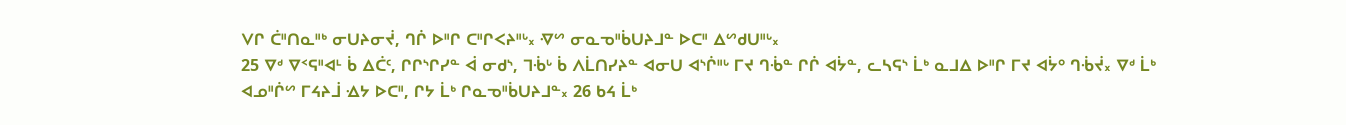ᐯᒋ ᑖᐦᑎᓇᐦᒃ ᓂᑌᔨᓂᔫ, ᒉᒌ ᐅᐦᒋ ᑕᐦᒋᐸᔨᐦᒡ᙮ ᐌᔥ ᓂᓇᓀᐦᑳᑌᔨᒧᓐ ᐅᑕᐦ ᐃᔥᑯᑌᐦᒡ᙮
25 ᐁᒄ ᐁᑉᕋᐦᐊᒻ ᑳ ᐃᑖᑦ, ᒋᒋᔅᒋᓯᓐ ᐋ ᓂᑯᔅ, ᒣᒀᒡ ᑳ ᐱᒫᑎᓯᔨᓐ ᐊᓂᑌ ᐊᔅᒌᐦᒡ ᒥᔪ ᒉᒀᓐ ᒋᒌ ᐊᔮᓐ, ᓚᓴᕋᔅ ᒫᒃ ᓇᒧᐃ ᐅᐦᒋ ᒥᔪ ᐊᔮᐤ ᒉᒀᔫ᙮ ᐁᒄ ᒫᒃ ᐊᓄᐦᒌᔥ ᒥᔦᔨᒨ ᐎᔭ ᐅᑕᐦ, ᒋᔭ ᒫᒃ ᒋᓇᓀᐦᑳᑌᔨᒧᓐ᙮ 26 ᑲᔦ ᒫᒃ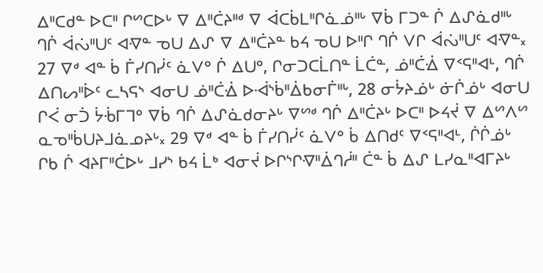ᐃᐦᑕᑯᓐ ᐅᑕᐦ ᒋᔥᑕᐅᒡ ᐁ ᐃᐦᑖᔨᐦᒄ ᐁ ᐋᑕᑳᒪᐦᒋᓈᓅᐦᒡ ᐁᑳ ᒥᑐᓐ ᒌ ᐃᔑᓈᑯᐦᒡ ᒉᒌ ᐋᔔᐦᑌᑦ ᐊᐌᓐ ᓀᑌ ᐃᔑ ᐁ ᐃᐦᑖᔨᓐ ᑲᔦ ᓀᑌ ᐅᐦᒋ ᒉᒌ ᐯᒋ ᐋᔔᐦᑌᑦ ᐊᐌᓐ᙮ 27 ᐁᒄ ᐊᓐ ᑳ ᒦᓯᑎᓰᑦ ᓈᐯᐤ ᒌ ᐃᑌᐤ, ᒋᓂᑐᑕᒫᑎᓐ ᒫᑖᓐ, ᓅᐦᑖᐐ ᐁᑉᕋᐦᐊᒻ, ᒉᒌ ᐃᑎᔕᐦᐆᑦ ᓚᓴᕋᔅ ᐊᓂᑌ ᓅᐦᑖᐐ ᐅᐙᔅᑳᐦᐄᑲᓂᒦᐦᒡ, 28 ᓂᔮᔨᓅᒡ ᓃᒌᓅᒡ ᐊᓂᑌ ᒋᐹ ᓂᑑ ᔮᒀᒥᒣᐤ ᐁᑳ ᒉᒌ ᐃᔑᓈᑯᓂᔨᒡ ᐁᔥᒄ ᒉᒌ ᐃᐦᑖᔨᒡ ᐅᑕᐦ ᐅᔦᔫ ᐁ ᐃᔥᐱᔥ ᓇᓀᐦᑳᑌᔨᒧᓈᓄᔨᒡ᙮ 29 ᐁᒄ ᐊᓐ ᑳ ᒦᓯᑎᓰᑦ ᓈᐯᐤ ᑳ ᐃᑎᑯᑦ ᐁᑉᕋᐦᐊᒻ, ᒌᒌᓅᒡ ᒋᑲ ᒌ ᐊᔨᒥᐦᑖᐅᒡ ᒧᓯᔅ ᑲᔦ ᒫᒃ ᐊᓂᔫ ᐅᒋᔅᒋᐌᐦᐄᒉᓲᐦ ᑖᓐ ᑳ ᐃᔑ ᒪᓯᓇᐦᐊᒥᔨᒡ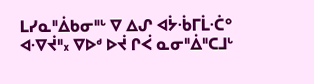ᒪᓯᓇᐦᐄᑲᓂᐦᒡ ᐁ ᐃᔑ ᐊᔮᒀᒥᒫᑣᐤ ᐊᐌᔫᐦ᙮ ᐁᐅᒄ ᐅᔫ ᒋᐹ ᓇᓂᐦᐄᐦᑕᒧᒡ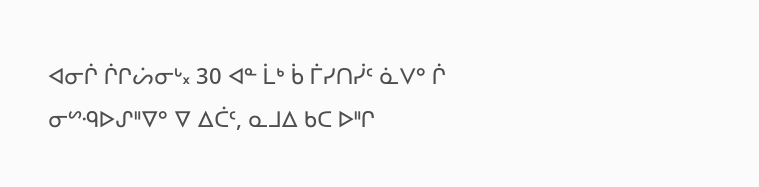ᐊᓂᒌ ᒌᒋᔖᓂᒡ᙮ 30 ᐊᓐ ᒫᒃ ᑳ ᒦᓯᑎᓰᑦ ᓈᐯᐤ ᒌ ᓂᔥᑴᐅᔑᐦᐁᐤ ᐁ ᐃᑖᑦ, ᓇᒧᐃ ᑲᑕ ᐅᐦᒋ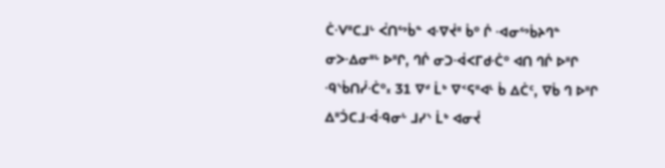ᑖᐺᐦᑕᒧᒡ ᐹᑎᔥᑳᓐ ᐊᐌᔫᐦ ᑳᐤ ᒌ ᐗᓂᔥᑳᔨᒉᓐ ᓂᐳᐎᓂᐦᒡ ᐅᐦᒋ, ᒉᒌ ᓂᑐᐙᐸᒥᑯᑣᐤ ᐊᑎ ᒉᒌ ᐅᐦᒋ ᑴᔅᑳᑎᓰᑣᐤ᙮ 31 ᐁᒄ ᒫᒃ ᐁᑉᕋᐦᐊᒻ ᑳ ᐃᑖᑦ, ᐁᑳ ᒉ ᐅᐦᒋ ᐃᐦᑑᑕᒧᐙᑴᓂᒡ ᒧᓯᔅ ᒫᒃ ᐊᓂᔫ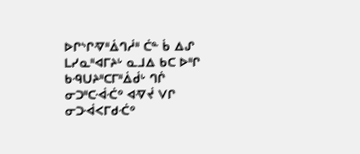ᐅᒋᔅᒋᐌᐦᐄᒉᓲᐦ ᑖᓐ ᑳ ᐃᔑ ᒪᓯᓇᐦᐊᒥᔨᒡ ᓇᒧᐃ ᑲᑕ ᐅᐦᒋ ᑲᑴᑌᔨᐦᑕᒥᐦᐄᑰᒡ ᒉᒌ ᓂᑐᐦᑕᐙᑣᐤ ᐊᐌᔫ ᐯᒋ ᓂᑐᐙᐸᒥᑯᑣᐤ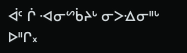ᐋᑦ ᒌ ᐗᓂᔥᑳᔨᒡ ᓂᐳᐎᓂᐦᒡ ᐅᐦᒋ᙮